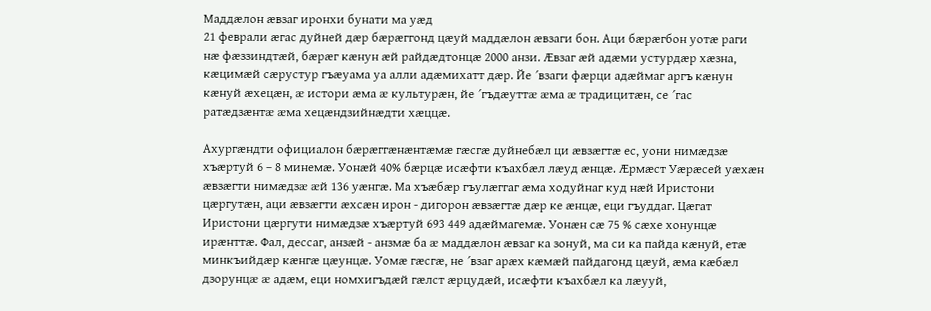Маддӕлон ӕвзаг иронхи бунати ма уӕд
21 феврали æгас дуйней дæр бæрæггонд цæуй маддæлон æвзаги бон. Аци бæрæгбон уотæ раги нæ фæззиндтæй, бæрæг кæнун æй райдæдтонцæ 2000 анзи. Æвзаг æй адæми устурдæр хæзна, кæцимæй сæрустур гъæуама уа алли адæмихатт дæр. Йе ´взаги фæрци адæймаг аргъ кæнун кæнуй æхецæн, æ истори æма æ культурæн, йе ´гъдæуттæ æма æ традицитæн, се ´гас ратæдзӕнтæ æма хецæндзийнæдти хæццæ.

Ахургæндти официалон бæрæггæнæнтæмæ гæсгæ дуйнебæл ци æвзæгтæ ес, уони нимæдзæ хъæртуй 6 – 8 минемæ. Уонæй 40% бæрцæ исæфти къахбæл лæуд æнцæ. Æрмæст Уæрæсей уæхæн æвзæгти нимæдзæ æй 136 уæнгæ. Ма хъæбæр гъулæггаг æма ходуйнаг куд нæй Иристони цæргутæн, аци æвзæгти æхсæн ирон - дигорон æвзӕгтæ дæр ке æнцæ, еци гъуддаг. Цæгат Иристони цæргути нимæдзæ хъæртуй 693 449 адæймагемæ. Уонæн сæ 75 % сæхе хонунцæ ирæнттæ. Фал, дессаг, анзæй - анзмæ ба æ маддæлон æвзаг ка зонуй, ма си ка пайда кæнуй, етæ минкъийдæр кæнгæ цæунцæ. Уомæ гæсгæ, не ´взаг арæх кæмæй пайдагонд цæуй, æма кæбæл дзорунцæ æ адæм, еци номхигъдæй гæлст æрцудæй, исæфти къахбæл ка лæууй,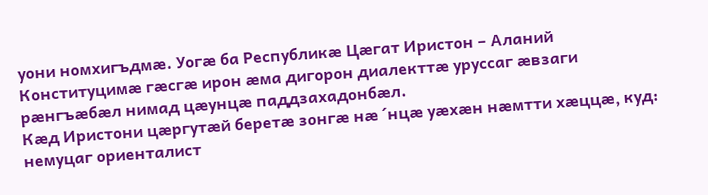уони номхигъдмæ. Уогæ ба Республикæ Цæгат Иристон – Аланий Конституцимæ гæсгæ ирон æма дигорон диалекттæ уруссаг æвзаги рæнгъæбæл нимад цæунцæ паддзахадонбæл.
Кæд Иристони цæргутæй беретæ зонгæ нæ ´нцæ уæхæн нæмтти хæццæ, куд: немуцаг ориенталист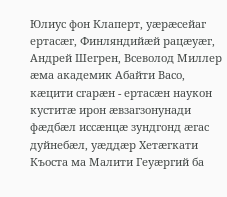Юлиус фон Клаперт, уæрæсейаг ертасæг, Финляндийæй рацæуæг, Андрей Шегрен, Всеволод Миллер æма академик Абайти Васо, кæцити сгарæн - ертасæн наукон куститæ ирон æвзагзонунади фæдбæл иссæнцæ зундгонд æгас дуйнебæл, уæддæр Хетæгкати Къоста ма Малити Геуæргий ба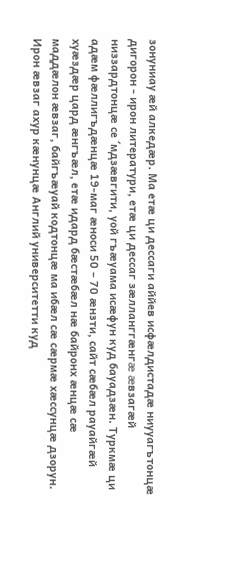зонуниау æй алкедæр. Ма етæ ци дессаги аййев исфæлдистадæ ниууагътонцæ дигорон - ирон литератури, етæ ци дессаг зæлланггæнгæ æвзагæй низзардтонцæ се ´мдзæвгити, уой гъæуама исæфун куд бауадзæн. Туркмæ ци адæм фæллигъдæнцæ 19-маг ӕноси 50 – 70 æнзти, сайт сæбæл рауайгæй хуæздæр цард æнгъæл, етæ идард бæстæбæл нæ байронх æнцæ сæ маддæлон æвзаг, байгъæуай кодтонцæ ма ибæл сæ сæрмæ хæссунцæ дзорун. Ирон æвзаг ахур кæнунцæ Англий университетти куд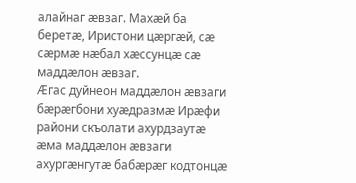алайнаг æвзаг. Махӕй ба беретӕ, Иристони цæргæй, сæ сæрмæ нæбал хæссунцæ сæ маддæлон æвзаг.
Æгас дуйнеон маддӕлон æвзаги бæрæгбони хуæдразмæ Ирæфи райони скъолати ахурдзаутæ æма маддæлон æвзаги ахургæнгутæ бабæрæг кодтонцæ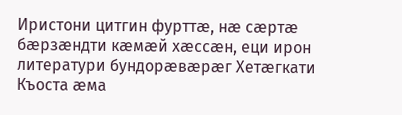Иристони цитгин фурттæ, нæ сæртæ бæрзæндти кæмæй хæссæн, еци ирон литератури бундорæвæрæг Хетæгкати Къоста æма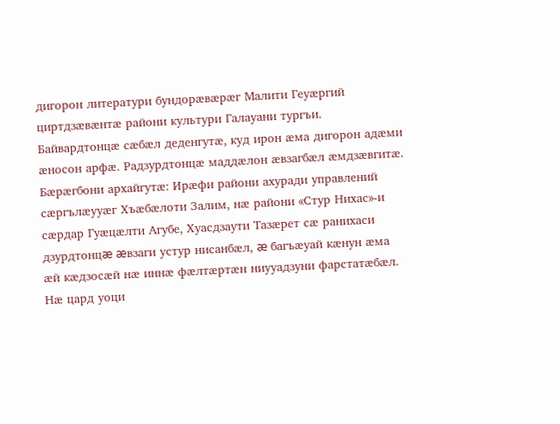дигорон литератури бундорæвæрæг Малити Геуæргий циртдзæвæнтæ райони культури Галауани тургъи. Байвардтонцæ сæбæл деденгутæ, куд ирон æма дигорон адæми æносон арфæ. Радзурдтонцæ маддæлон æвзагбæл æмдзæвгитæ.
Бæрæгбони архайгутæ: Ирӕфи райони ахуради управлений сæргълæууæг Хъæбæлоти Залим, нӕ райони «Стур Нихас»-и сæрдар Гуæцæлти Агубе, Хуасдзаути Тазӕрет сæ ранихаси дзурдтонцæ æвзаги устур нисанбæл, æ багъæуай кæнун æма æй кæдзосæй нæ иннæ фæлтæртæн ниууадзуни фарстатæбæл.
Нæ цард уоци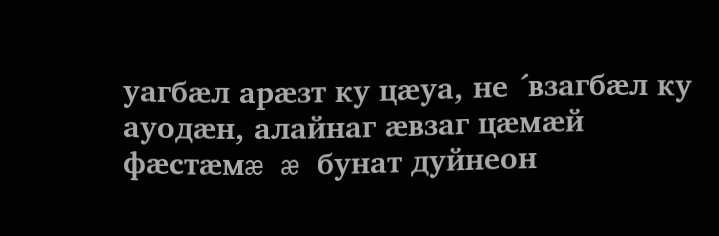уагбæл арæзт ку цæуа, не ´взагбæл ку ауодæн, алайнаг æвзаг цæмæй фæстæмæ æ бунат дуйнеон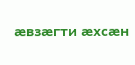æвзæгти æхсæн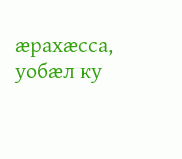æрахæсса, уобæл ку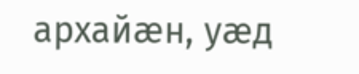архайæн, уæд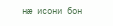нæ исони бон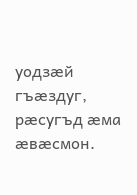уодзæй гъæздуг, рæсугъд æма æвæсмон.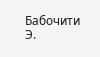Бабочити Э.